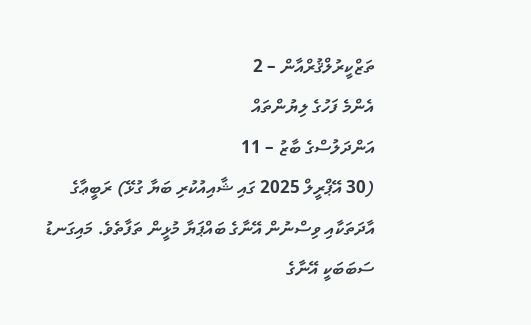ތަޒްކީރުލްޤުރްއާން – 2
އެންމެ ފަހުގެ ލިޔުންތައް
އަންދަލުސްގެ ބާޒު – 11
(30 އޭޕްރީލް 2025 ގައި ޝާއިއުކުރި ބަޔާ ގުޅޭ) ރަބީޢާގެ އާދަތަކާއި ވިސްނުން އޭނާގެ ބައްޕަޔާ މުޅީން ތަފާތެވެ. މައިގަނޑު ސަބަބަކީ އޭނާގެ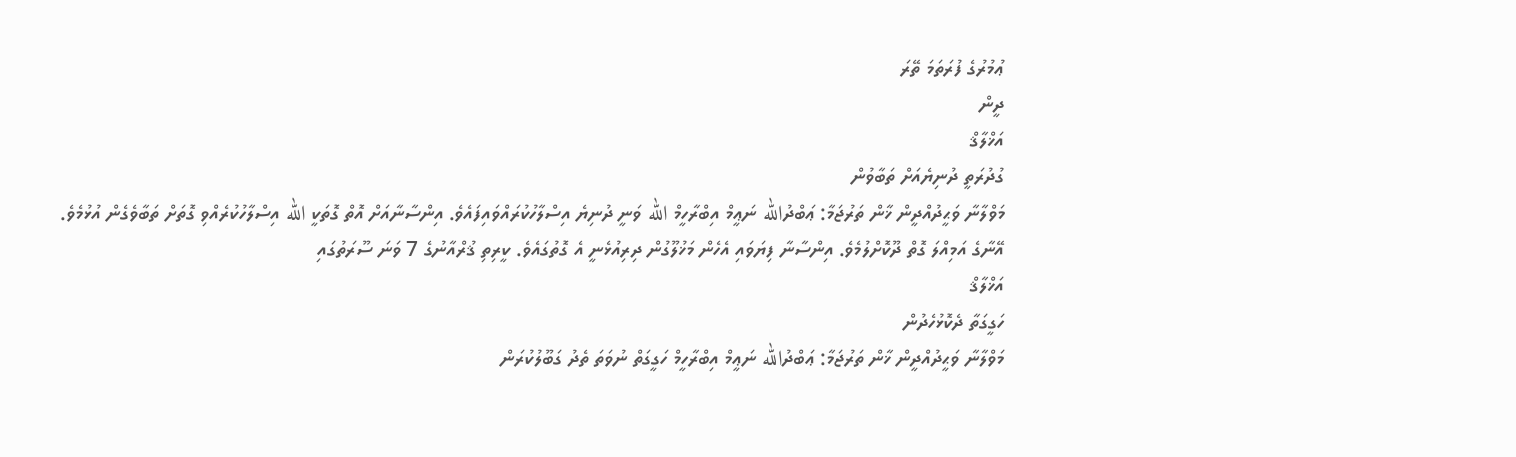ޢުމުރުގެ ފުރަތަމަ ތޭރަ
ދީން
އަޚްލާޤް
ގުދުރަތީ ދުނިޔެއަށް ތަބާވުން
މަވްލާނާ ވަޙީދުއްދީން ޚާން ތަރުޖަމާ: ޢަބްދުالله ނަޢީމް އިބްރާހީމް الله ވަނީ ދުނިޔެ އިސްލާހުކުރައްވައިފައެވެ. އިންސާނާއަށް އޮތް ގޮތަކީ الله އިސްލާހުކުރެއްވި ގޮތަށް ތަބާވެގެން އުޅުމެވެ. އޭނާގެ އަމިއްލަ ގޮތް ދޫކޮށްލުމެވެ. އިންސާނާ ފިޔަވައި އެހެން މަޚުލޫގުން ދިރިއުޅެނީ އެ ގޮތުގައެވެ. ކީރިތި ޤުރްއާނުގެ 7 ވަނަ ސޫރަތުގައި
އަޚްލާޤް
ހަގީގަތާ ދެކޮޅުހެދުން
މަވްލާނާ ވަޙީދުއްދީން ޚާން ތަރުޖަމާ: ޢަބްދުالله ނަޢީމް އިބްރާހީމް ހަގީގަތް ނުވަތަ ތެދު ގަބޫލުކުރަން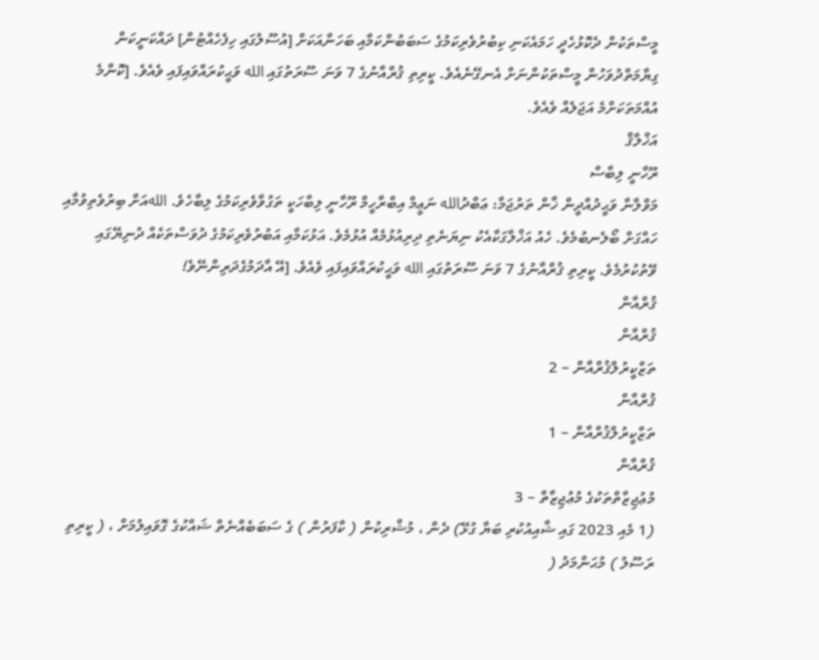މީސްތަކުން ދެކޮޅުހެދީ ހަމައެކަނި ކިބުރުވެރިކަމުގެ ސަބަބުންކަމާއި ބަހަނާއަކަށް [އުސޫލުގައި ހިފެހެއްޓުން] ދައްކަނީކަން ގިޔާމަތްދުވަހުން މީސްތަކުންނަށް އެނގޭނެއެވެ. ކީރިތި ޤުރްއާނުގެ 7 ވަނަ ސޫރަތުގައި الله ވަޙީކުރައްވައިފައި ވެއެވެ. [ކޮންމެ އުއްމަތަކަށްމެ އަޖަލެއް ވެއެވެ.
އަޚްލާޤް
ރޫހާނީ ލިބާސް
މަވްލާނާ ވަޙީދުއްދީން ޚާން ތަރުޖަމާ: ޢަބްދުالله ނަޢީމް އިބްރާހީމް ރޫހާނީ ލިބާހަކީ ތަގުވާވެރިކަމުގެ ލިބާހެވެ. اللهއަށް ބިރުވެތިވުމާއި ހައްގަށް ބޯލެނބުމެވެ. ހެއު އަޚްލާގަކާއެކު ނިޔަނެތި ދިރިއުޅުމެއް އުޅުމެވެ. އަޅުކަމާއި އަބުރުވެރިކަމުގެ ދުވަސްތަކެއް ދުނިޔޭގައި ވޭތުކުރުމެވެ. ކީރިތި ޤުރްއާނުގެ 7 ވަނަ ސޫރަތުގައި الله ވަޙީކުރައްވައިފައި ވެއެވެ. [އޭ އާދަމުގެދަރިންނޭވެ!
ޤުރްއާން
ޤުރްއާން
ތަޒްކީރުލްޤުރްއާން – 2
ޤުރްއާން
ތަޒްކީރުލްޤުރްއާން – 1
ޤުރްއާން
މުޢުޖިޒާތްތަކުގެ މުޢުޖިޒާތް – 3
(1 މެއި 2023 ގައި ޝާއިއުކުރި ބަޔާ ގުޅޭ) ދެން ، މުޝްރިކުން ( ކާފަރުން ) ގެ ސަބަބެއްނެތް ޝައްކުގެ ގޮވައިލުމަށް ، ( ކީރިތި ރަސޫލު ) މުޙަންމަދު (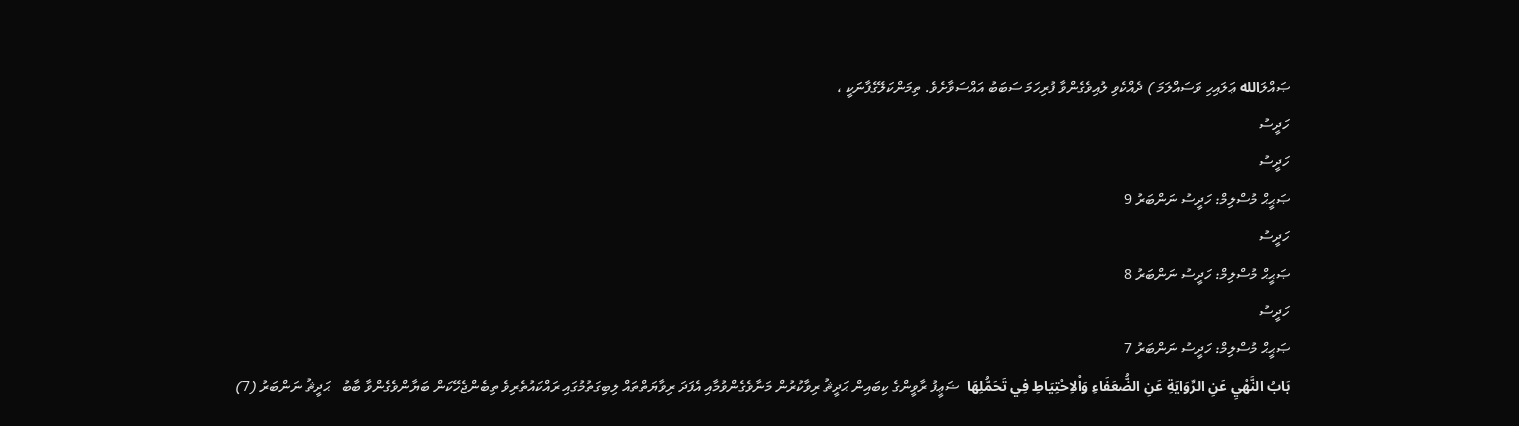ޞައްލަالله ޢަލައިހި ވަސައްލަމަ ) ދެއްކެވި ލުއިވެގެންވާ ފުރިހަމަ ސަބަބު އައްސަވާށެވެ. ތިމަންކަލޭގެފާނަކީ ،
ހަދީސު
ހަދީސު
ޞަޙީޙް މުސްލިމް: ހަދީސު ނަންބަރު 9
ހަދީސު
ޞަޙީޙް މުސްލިމް: ހަދީސު ނަންބަރު 8
ހަދީސު
ޞަޙީޙް މުސްލިމް: ހަދީސު ނަންބަރު 7
بَابُ النَّهْيِ عَنِ الرِّوَايَةِ عَنِ الضُّعَفَاءِ وَاْلاِحْتِيَاطِ فِي تَحَمُّلِهَا  ޟަޢީފު ރާވީންގެ ކިބައިން ޙަދީޘު ރިވާކުރުން މަނާވެގެންވުމާއި އެފަދަ ރިވާޔަތްތައް ލިބިގަތުމުގައި ރައްކައުތެރިވެ ތިބެންޖެހޭކަން ބަޔާންވެގެންވާ ބާބު   ޙަދީޘު ނަންބަރު (7)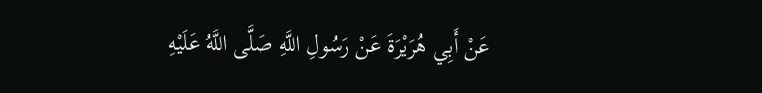عَنْ أَبِي هُرَيْرَةَ عَنْ رَسُولِ اللَّهِ صَلَّى اللَّهُ عَلَيْهِ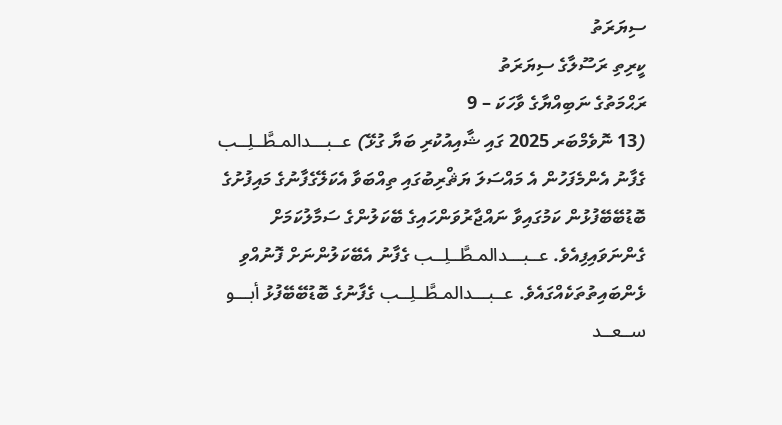ސިޔަރަތު
ކީރިތި ރަސޫލާގެ ސިޔަރަތު
ރަޙްމަތުގެ ނަބިއްޔާގެ ވާހަކަ – 9
(13 ނޮވެމްބަރ 2025 ގައި ޝާއިއުކުރި ބަޔާ ގުޅޭ) عــبـــدالمـطَّــلِــب ގެފާނު އެންމެފަހުން އެ މައްސަލަ ޔަޘްރިބުގައި ތިއްބަވާ އެކަލޭގެފާނުގެ މައިފުށުގެ ބޮޑުބޭބޭފުޅުން ކަމުގައިވާ ނައްޖާރުވަންހައިގެ ބޭކަލުންގެ ސަމާލުކަމަށް ގެންނަވައިފިއެވެ. عــبـــدالمـطَّــلِــب ގެފާނު އެބޭކަލުންނަށް ފޮނުއްވި ޅެންބައިތުތަކެއްގައެވެ. عــبـــدالمـطَّــلِــب ގެފާނުގެ ބޮޑުބޭބޭފުޅު أبـــو ســعــد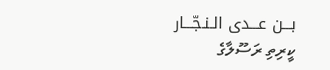بـــن عـــدى الـنـجّـــار
ކީރިތި ރަސޫލާގެ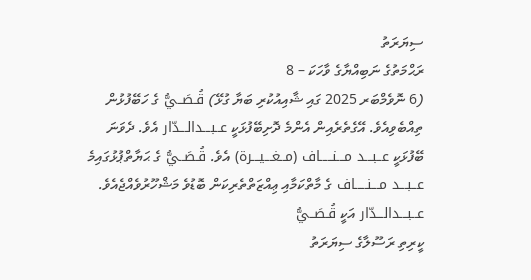ސިޔަރަތު
ރަޙްމަތުގެ ނަބިއްޔާގެ ވާހަކަ – 8
(6 ނޮވެމްބަރ 2025 ގައި ޝާއިއުކުރި ބަޔާ ގުޅޭ) قُـصَــيُّ ގެ ހަބޭފުޅުން ތިއްބެވިއެވެ. އޭގެތެރެއިން އެންމެ ދޮށިބޭފުޅަކީ عــبـــدالـــدّار އެވެ. ދެވަނަ ބޭފުޅަކީ عــبـــد مـــنـــــاف (مــغـــيـــرة) އެވެ. قُـصَــيُّ ގެ ޙަޔާތްޕުޅުގައިމެ عــبـــد مـــنـــــاف ގެ މާތްކަމާއި ޢިއްޒަތްތެރިކަން ބޮޑުވެ މަޝްހޫރުވެއްޖެއެވެ. عــبـــدالـــدّار އަކީ قُـصَــيُّ
ކީރިތި ރަސޫލާގެ ސިޔަރަތު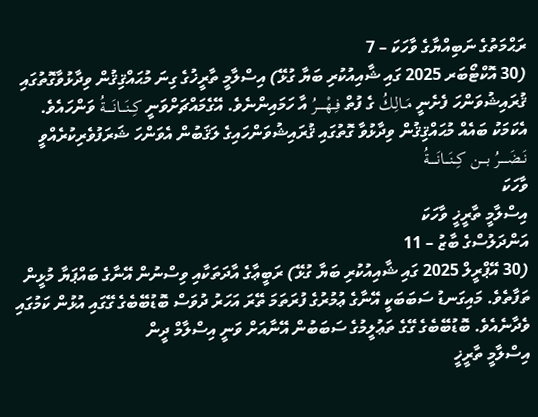ރަޙްމަތުގެ ނަބިއްޔާގެ ވާހަކަ – 7
(30 އޮކްޓޯބަރ 2025 ގައި ޝާއިއުކުރި ބަޔާ ގުޅޭ) އިސްލާމީ ތާރީޚުގެ ގިނަ މުޙައްޤިޤުން ވިދާޅުވާގޮތުގައި ޤުރައިޝުވަންހަ ފެށެނީ مَــالِـكُ ގެ ފުތް فِــهْـــــرُ އާ ހަމައިންނެވެ. އޭގެމައްޗަށްވަނީ كِــنَـــانَـــــةُ ވަންހައެވެ. އެކަމަކު ބައެއް މުޙައްޤިޤުން ވިދާޅުވާ ގޮތުގައި ޤުރައިޝުވަންހައިގެ ލަޤަބުން އެވަންހަ ޝަރަފުވެރިކުރެއްވީ نَــضَـــــرُ بــــن كِــنَـــانَـــــةُ
ވާހަކަ
އިސްލާމީ ތާރީޚީ ވާހަކަ
އަންދަލުސްގެ ބާޒު – 11
(30 އޭޕްރީލް 2025 ގައި ޝާއިއުކުރި ބަޔާ ގުޅޭ) ރަބީޢާގެ އާދަތަކާއި ވިސްނުން އޭނާގެ ބައްޕަޔާ މުޅީން ތަފާތެވެ. މައިގަނޑު ސަބަބަކީ އޭނާގެ ޢުމުރުގެ ފުރަތަމަ ތޭރަ އަހަރު ދުވަސް ބޮޑުބޭބެގެ ގޭގައި އުޅުން ކަމުގައި ވެދާނެއެވެ. ބޮޑުބޭބެގެ ގޭގެ ތަޢުލީމުގެ ސަބަބުން އޭނާއަށް ވަނީ އިސްލާމް ދީން
އިސްލާމީ ތާރީޚީ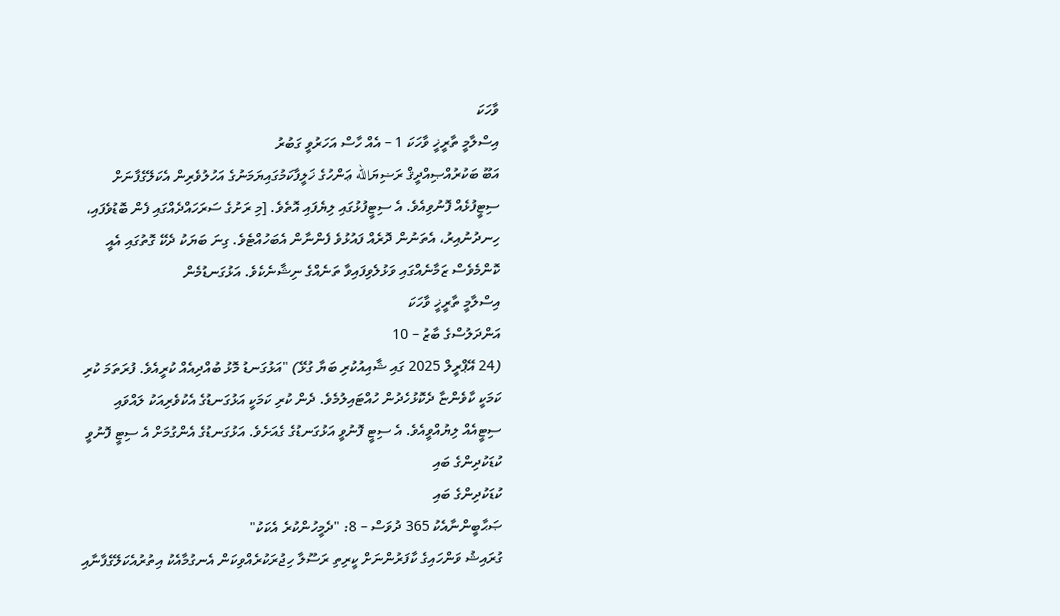ވާހަކަ
އިސްލާމީ ތާރީޚީ ވާހަކަ 1 – އެއް ހާސް އަހަރުވީ ގަބުރު
އަބޫ ބަކުރުއްޞިއްދީޤް ރަޟިޔަالله ޢަންހުގެ ޚަލީފާކަމުގައިޔަމަނުގެ އަހުލުވެރިން އެކަލޭގެފާނަށް ސިޓީފުޅެއް ފޮނުވިއެވެ. އެ ސިޓީފުޅުގައި ލިޔެފައި އޮތެވެ. [މި ރަށުގެ ސަރަހައްދެއްގައި ފެން ބޮޑުވެފައި، ހިނދުނުއިރު، އެތަނުން ދޮރެއް ފައުޅުވެ ފެންނާން އެބަހުއްޓެވެ. ގިނަ ބަޔަކު ދެކޭ ގޮތުގައި އެއީ ކޮންމެވެސް ޒަމާނެއްގައި ވަޅުލެވިފައިވާ ތަނެއްގެ ނިޝާނެކެވެ. އަޅުގަނޑުމެން
އިސްލާމީ ތާރީޚީ ވާހަކަ
އަންދަލުސްގެ ބާޒު – 10
(24 އޭޕްރީލް 2025 ގައި ޝާއިއުކުރި ބަޔާ ގުޅޭ) "އަޅުގަނޑު މޮޅު ބުއްދިއެއް ކުރީއެވެ. ފުރަތަމަ ކުރި ކަމަކީ ކާވެންޏާ ދެކޮޅުހެދުން ހުއްޓައިލުމެވެ. ދެން ކުރި ކަމަކީ އަޅުގަނޑުގެ އެކުވެރިއަކު ލައްވައި ސިޓީއެއް ލިޔުއްވީއެވެ. އެ ސިޓީ ފޮނުވީ އަޅުގަނޑުގެ ގެއަށެވެ. އަޅުގަނޑުގެ އެންގުމަށް އެ ސިޓީ ފޮނުވީ
ކުޑަކުދިންގެ ބައި
ކުޑަކުދިންގެ ބައި
ޞަޙާބީންނާއެކު 365 ދުވަސް – 8: "ދެމީހުންކުރެ އެކަކު"
ގުރައިޝު ވަންހައިގެ ކާފަރުންނަށް ކީރިތި ރަސޫލާ ހިޖުރަކުރެއްވިކަން އެނގުމާއެކު އިތުރުއެކަލޭގެފާނާއި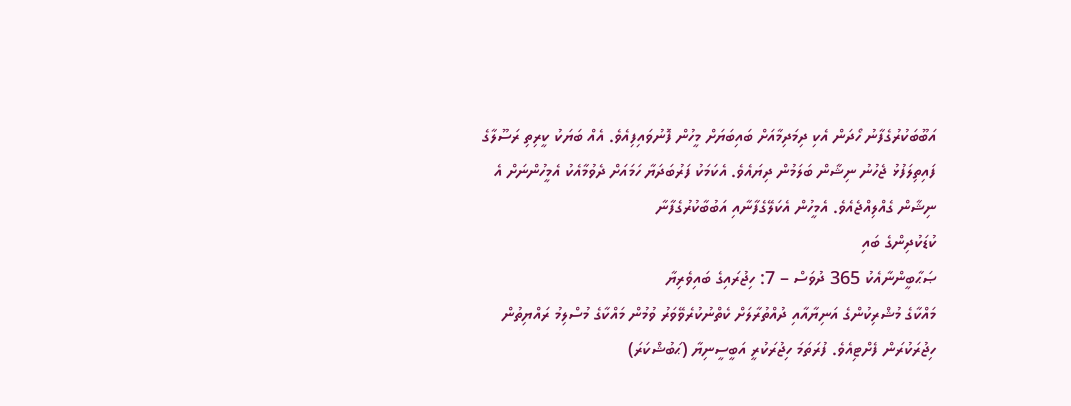އަބޫބަކުރުގެފާނު ހޯދަން އެކި ދިމަދިމާއަށް ބައިބަޔަށް މީހުން ފޮނުވައިފިއެވެ. އެއް ބަޔަކު ކީރިތި ރަސޫލާގެ ފައިތިލަފުޅު ޖެހުނު ނިޝާން ބަލަމުން ދިޔައެވެ. އެކަމަކު ފަރުބަދަޔާ ހަމައަށް ދެވުމާއެކު އެމީހުންނަށް އެ ނިޝާން ގެއްލިއްޖެއެވެ. އެމީހުން އެކަލޭގެފާނާއި އަބުބާކުރުގެފާނާ
ކުޑަކުދިންގެ ބައި
ޞަޙާބީންނާއެކު 365 ދުވަސް – 7: ހިޖުރައިގެ ބައިވެރިޔާ
މައްކާގެ މުޝްރިކުންގެ އަނިޔާއާއި ދުއްތުރާލަށް ކެތްނުކުރެވޭވަރު ވުމުން މައްކާގެ މުސްލިމު ރައްޔިތުން ހިޖުރަކުރަން ފެށްޓިއެވެ. ފުރަތަމަ ހިޖުރަކުރީ އަބީސީނިޔާ (ޙަބުޝްކަރަ)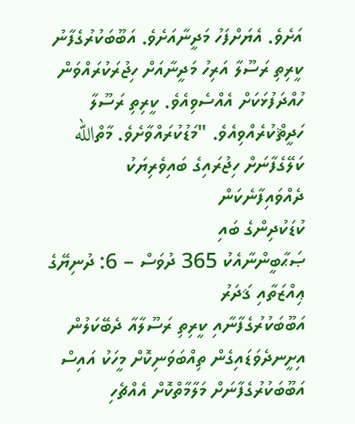އަށެވެ. އެޔަށްފަހު މަދީނާއަށެވެ. އަބޫބަކުރުގެފާނު ކީރިތި ރަސޫލާ އަރިހު މަދީނާއަށް ހިޖުރަކުރައްވަން ހުއްދަފުޅަކަށް އެއްސެވިއެވެ. ކީރިތި ރަސޫލާ ހަދީޘްކުރެއްވިއެވެ. "މަޑުކުރައްވާށެވެ. މާތްالله ކަލޭގެފާނަށް ހިޖުރައިގެ ބައިވެރިޔަކު ދެއްވައިފާނެކަން
ކުޑަކުދިންގެ ބައި
ޞަޙާބީންނާއެކު 365 ދުވަސް – 6: ދުނިޔޭގެ ޢިއްޒަތާއި ޤަދަރު
އަބޫބަކުރުގެފާނާއި ކީރިތި ރަސޫލާއާ ދެބޭކަލުން އިށީނދެވަޑައިގެން ތިއްބަވަނިކޮށް މީހަކު އައިސް އަބޫބަކުރުގެފާނަށް މަލާމާތްކޮށް އެއްޗެހި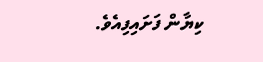ކިޔާން ފަށައިފިއެވެ.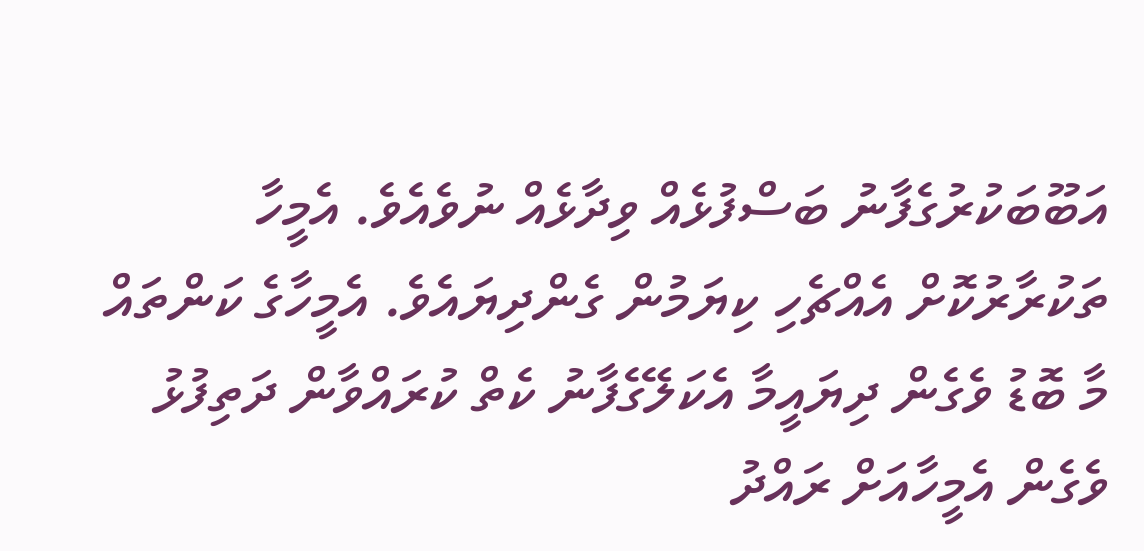އަބޫބަކުރުގެފާނު ބަސްފުޅެއް ވިދާޅެއް ނުވެއެވެ. އެމީހާ ތަކުރާރުކޮށް އެއްޗެހި ކިޔަމުން ގެންދިޔައެވެ. އެމީހާގެ ކަންތައް މާ ބޮޑު ވެގެން ދިޔައީމާ އެކަލޭގެފާނު ކެތް ކުރައްވާން ދަތިފުޅު ވެގެން އެމީހާއަށް ރައްދު